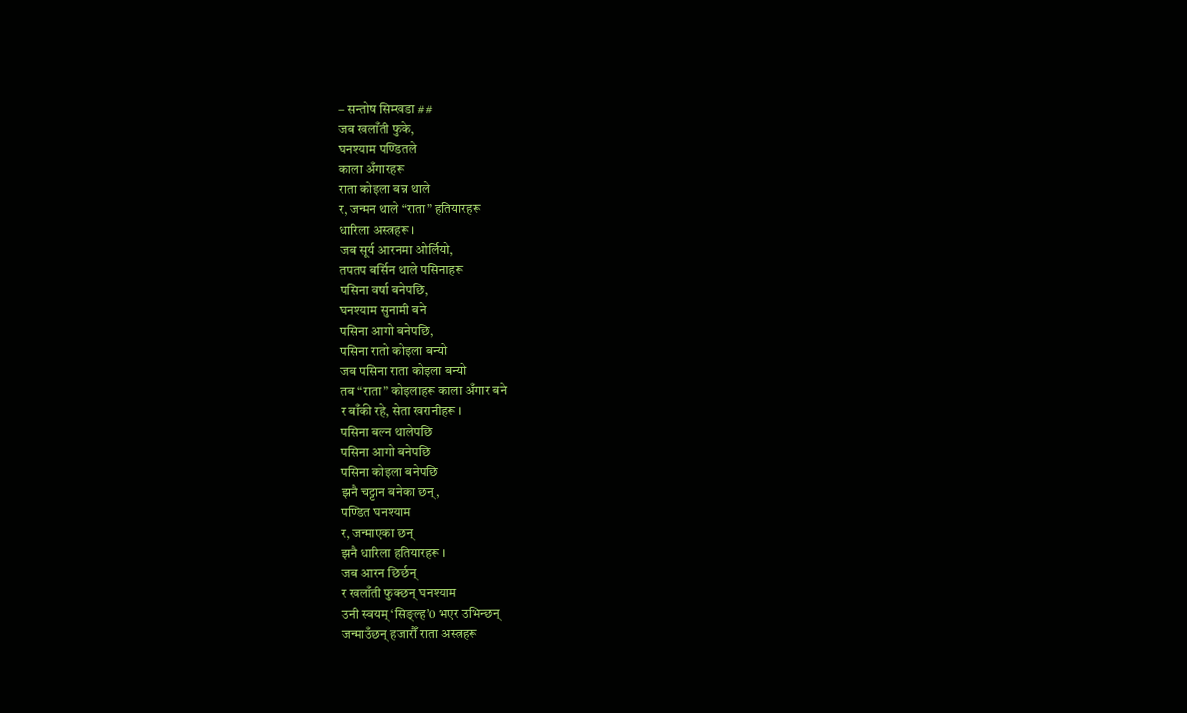– सन्तोष सिम्खडा ##
जब खलाँती फुके,
घनश्याम पण्डितले
काला अँगारहरू
राता कोइला बन्न थाले
र, जन्मन थाले “राता” हतियारहरू
धारिला अस्त्रहरू ।
जब सूर्य आरनमा ओर्लियो,
तपतप बर्सिन थाले पसिनाहरू
पसिना वर्षा बनेपछि,
घनश्याम सुनामी बने
पसिना आगो बनेपछि,
पसिना रातो कोइला बन्यो
जब पसिना राता कोइला बन्यो
तब “राता” कोइलाहरू काला अँगार बने
र बाँकी रहे, सेता खरानीहरू ।
पसिना बल्न थालेपछि
पसिना आगो बनेपछि
पसिना कोइला बनेपछि
झनै चट्टान बनेका छन्,
पण्डित घनश्याम
र, जन्माएका छन्
झनै धारिला हतियारहरू ।
जब आरन छिर्छन्
र खलाँती फुक्छन् घनश्याम
उनी स्वयम् ‘सिङ्ल्ह’0 भएर उभिन्छन्
जन्माउँछन् हजारौँ राता अस्त्रहरू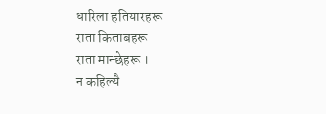धारिला हतियारहरू
राता किताबहरू
राता मान्छेहरू ।
न कहिल्यै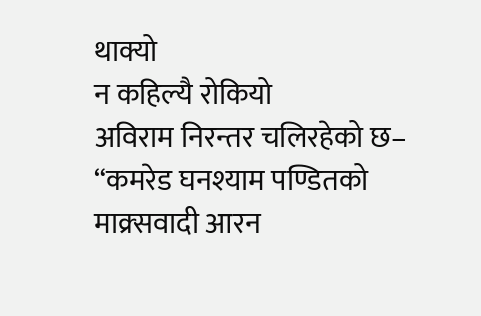थाक्यो
न कहिल्यै रोकियो
अविराम निरन्तर चलिरहेको छ–
“कमरेड घनश्याम पण्डितको
माक्र्सवादी आरन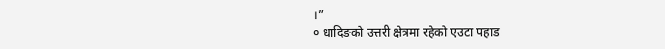।”
० धादिङको उत्तरी क्षेत्रमा रहेको एउटा पहाड